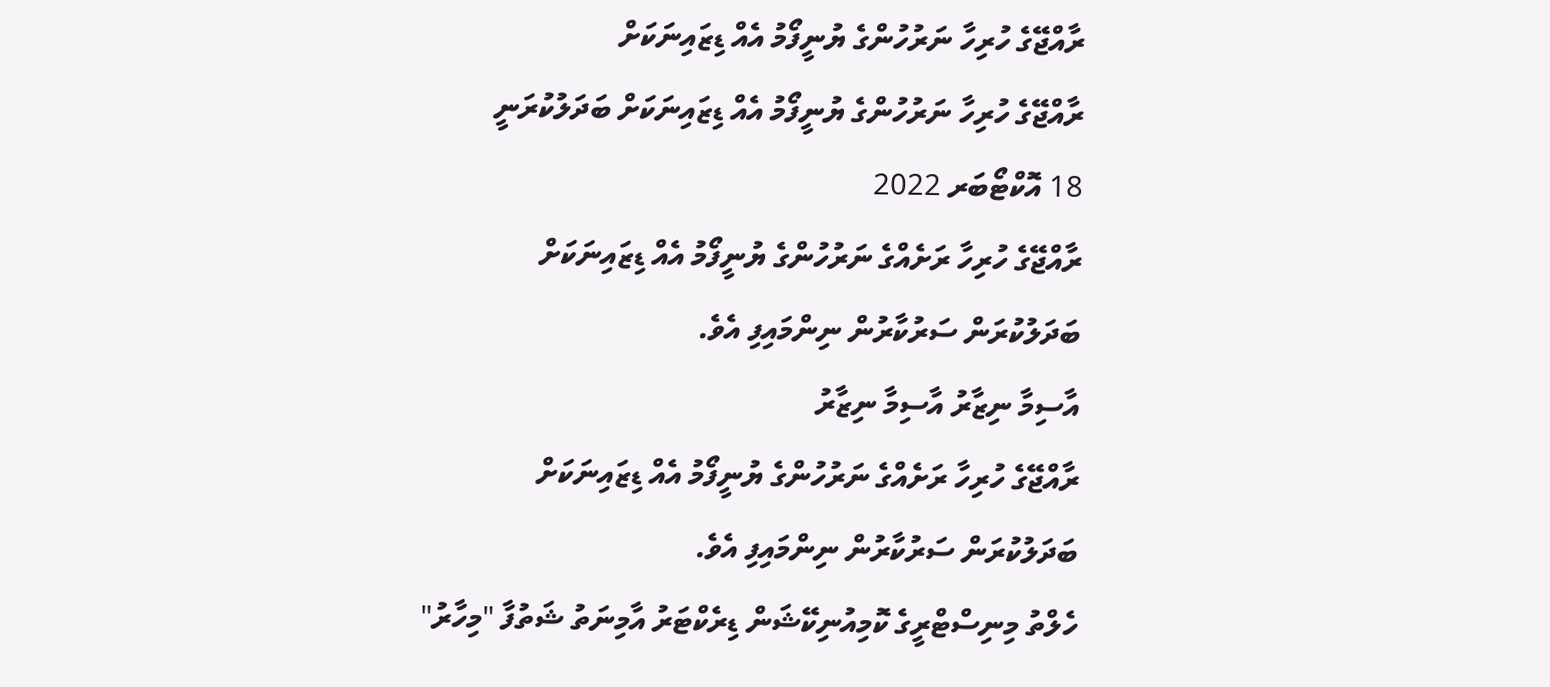ރާއްޖޭގެ ހުރިހާ ނަރުހުންގެ ޔުނީފޯމު އެއް ޑިޒައިނަކަށް
ރާއްޖޭގެ ހުރިހާ ނަރުހުންގެ ޔުނީފޯމު އެއް ޑިޒައިނަކަށް ބަދަލުކުރަނީ
18 އޮކްޓޯބަރ 2022
ރާއްޖޭގެ ހުރިހާ ރަށެއްގެ ނަރުހުންގެ ޔުނީފޯމު އެއް ޑިޒައިނަކަށް ބަދަލުކުރަން ސަރުކާރުން ނިންމައިފި އެވެ.
އާސިމާ ނިޒާރު އާސިމާ ނިޒާރު
ރާއްޖޭގެ ހުރިހާ ރަށެއްގެ ނަރުހުންގެ ޔުނީފޯމު އެއް ޑިޒައިނަކަށް ބަދަލުކުރަން ސަރުކާރުން ނިންމައިފި އެވެ.
ހެލްތު މިނިސްޓްރީގެ ކޮމިއުނިކޭޝަން ޑިރެކްޓަރު އާމިނަތު ޝަތުފާ "މިހާރު"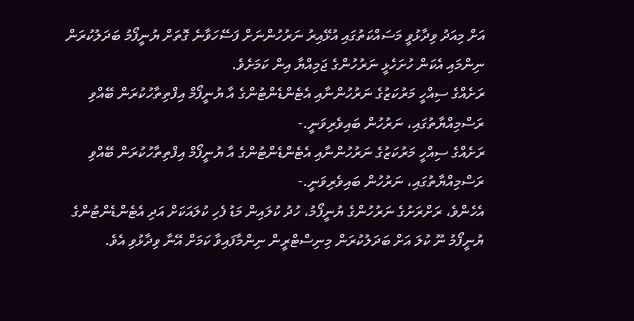އަށް މިއަދު ވިދާޅުވީ މަސައްކަތުގައި އުޅޭއިރު ނަރުހުންނަށް ފަސޭހަވާނެ ގޮތަށް ޔުނީފޯމު ބަދަލުކުރަން ނިންމައި އެކަން ހުށަހެޅީ ނަރުހުންގެ ޖަމިއްޔާ އިން ކަމަށެވެ.
ރަށެއްގެ ސިއްހީ މަރުކަޒުގެ ނަރުހުންނާއި އެޓެންޑެންޓުންގެ އާ ޔުނީފޯމް އިފްތިތާހުކުރަން ބޭއްވި ރަސްމިއްޔާތުގައި، ނަރުހުން ބައިވެރިވަނީ.-
ރަށެއްގެ ސިއްހީ މަރުކަޒުގެ ނަރުހުންނާއި އެޓެންޑެންޓުންގެ އާ ޔުނީފޯމް އިފްތިތާހުކުރަން ބޭއްވި ރަސްމިއްޔާތުގައި، ނަރުހުން ބައިވެރިވަނީ.-
އެހެންވެ، ރަށްރަށުގެ ނަރުހުންގެ ޔުނީފޯމު، ހުދު ކުލައިން މަޑު ފެހި ކުލައަކަށް އަދި އެޓެންޑެންޓުންގެ ޔުނީފޯމު ނޫ ކުލަ އަށް ބަދަލުކުރަން މިނިސްޓްރީން ނިންމާފައިވާ ކަމަށް އޭނާ ވިދާޅުވި އެވެ.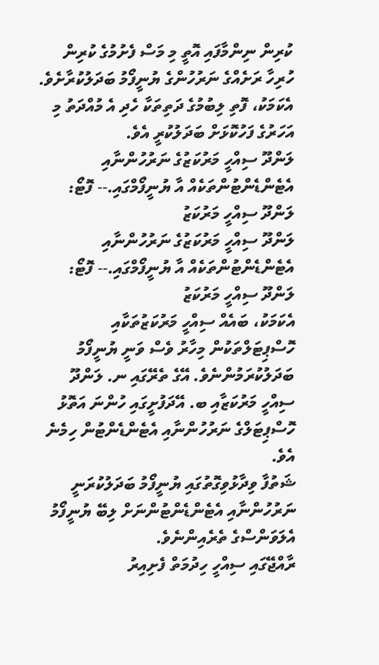ކުރިން ނިންމާފައި އޮތީ މި މަސް ފެށުމުގެ ކުރިން ހުރިހާ ރަށެއްގެ ނަރުހުންގެ ޔުނީފޯމު ބަދަލުކުރާށެވެ. އެކަމަކު، ފޮތި ލިބުމުގެ ދަތިތަކާ ހެދި އެ މުއްދަތު މި އަހަރުގެ ފަހުކޮޅަށް ބަދަލުކުރީ އެވެ.
ލަންދޫ ސިއްހީ މަރުކަޒުގެ ނަރުހުންނާއި އެޓެންޑެންޓުންތަކެއް އާ ޔުނީފޯމްގައި.-- ފޮޓޯ: ލަންދޫ ސިއްހީ މަރުކަޒު
ލަންދޫ ސިއްހީ މަރުކަޒުގެ ނަރުހުންނާއި އެޓެންޑެންޓުންތަކެއް އާ ޔުނީފޯމްގައި.-- ފޮޓޯ: ލަންދޫ ސިއްހީ މަރުކަޒު
އެކަމަކު، ބައެއް ސިއްހީ މަރުކަޒުތަކާއި ހޮސްޕިޓަލްތަކުން މިހާރު ވެސް ވަނީ ޔުނީފޯމު ބަދަލުކުރަމުންނެވެ. އޭގެ ތެރޭގައި ނ. ލަންދޫ ސިއްހީ މަރުކަޒާއި ބ. އޭދަފުށީގައި ހުންނަ އަތޮޅު ހޮސްޕިޓަލްގެ ނަރުހުންނާއި އެޓެންޑެންޓުން ހިމެނެ އެވެ.
ޝަތުފާ ވިދާޅުވިގޮތުގައި ޔުނީފޯމު ބަދަލުކުރަނީ ނަރުހުންނާއި އެޓެންޑެންޓުންނަށް ލިބޭ ޔުނީފޯމު އެލަވަންސްގެ ތެރެއިންނެވެ.
ރާއްޖޭގައި ސިއްހީ ހިދުމަތް ފެށިއިރު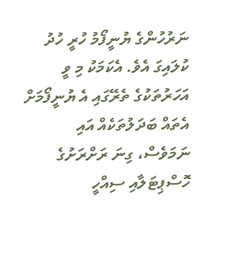ނަރުހުންގެ ޔުނީފޯމު ހުރީ ހުދު ކުލައިގަ އެވެ. އެކަމަކު މި ވީ އަހަރުތަކުގެ ތެރޭގައި އެ ޔުނީފޯމަށް އެތައް ބަދަލުތަކެއް އައި ނަމަވެސް، ގިނަ ރަށްރަށުގެ ހޮސްޕިޓަލާއި ސިއްހީ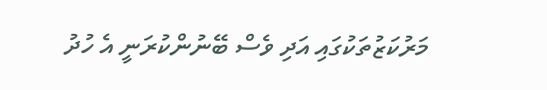މަރުކަޒުތަކުގައި އަދި ވެސް ބޭނުންކުރަނީ އެ ހުދު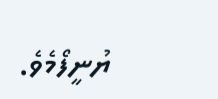ޔުނީފޯމެވެ.